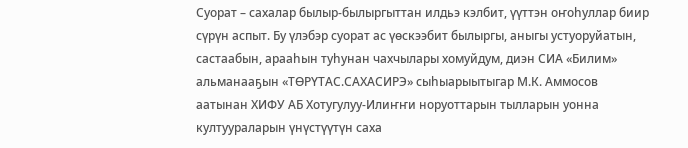Суорат – сахалар былыр-былыргыттан илдьэ кэлбит, үүттэн оҥоһуллар биир сүрүн аспыт. Бу үлэбэр суорат ас үөскээбит былыргы, аныгы устуоруйатын, састаабын, арааһын туһунан чахчылары хомуйдум, диэн СИА «Билим» альманааҕын «ТӨРҮТАС.САХАСИРЭ» сыһыарыытыгар М.К. Аммосов аатынан ХИФУ АБ Хотугулуу-Илиҥҥи норуоттарын тылларын уонна култуураларын үнүстүүтүн саха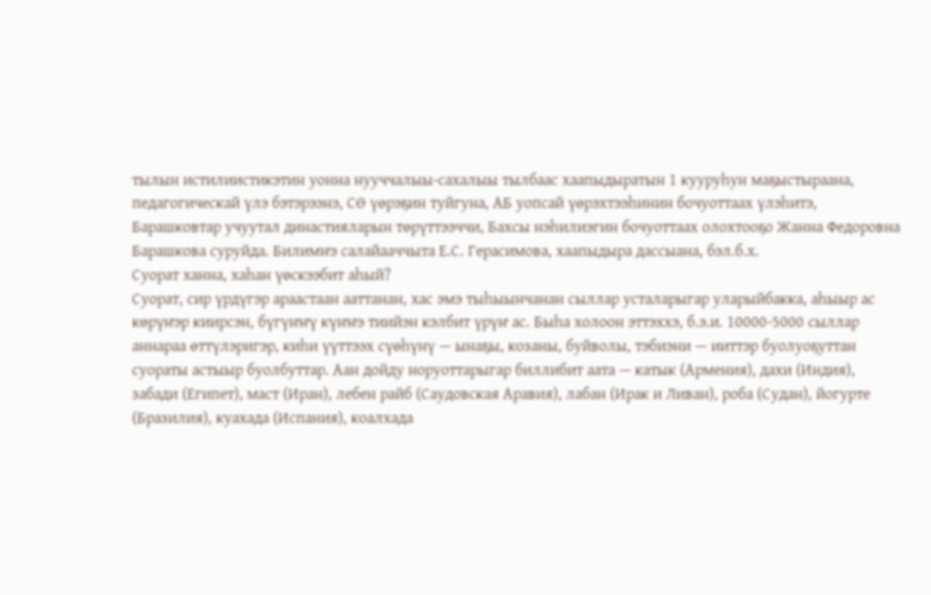тылын истилиистикэтин уонна нууччалыы-сахалыы тылбаас хаапыдыратын 1 кууруһун маҕыстыраана, педагогическай үлэ бэтэрээнэ, СӨ үөрэҕин туйгуна, АБ уопсай үөрэхтээһинин бочуоттаах үлэһитэ, Барашковтар учуутал династияларын төрүттээччи, Бахсы нэһилиэгин бочуоттаах олохтооҕо Жанна Федоровна Барашкова суруйда. Билимҥэ салайааччыта Е.С. Герасимова, хаапыдыра дассыана, бэл.б.х.
Суорат ханна, хаһан үөскээбит аһый?
Суорат, сир үрдүгэр араастаан ааттанан, хас эмэ тыһыынчанан сыллар усталарыгар уларыйбакка, аһыыр ас көрүҥэр киирсэн, бүгүҥҥү күҥҥэ тиийэн кэлбит үрүҥ ас. Быһа холоон эттэххэ, б.э.и. 10000-5000 сыллар аннараа өттүлэригэр, киһи үүттээх сүөһүнү — ынаҕы, козаны, буйволы, тэбиэни — ииттэр буолуоҕуттан суораты астыыр буолбуттар. Аан дойду норуоттарыгар биллибит аата — катык (Армения), дахи (Индия), забади (Египет), маст (Иран), лебен райб (Саудовская Аравия), лабан (Ирак и Ливан), роба (Судан), йогурте (Бразилия), куахада (Испания), коалхада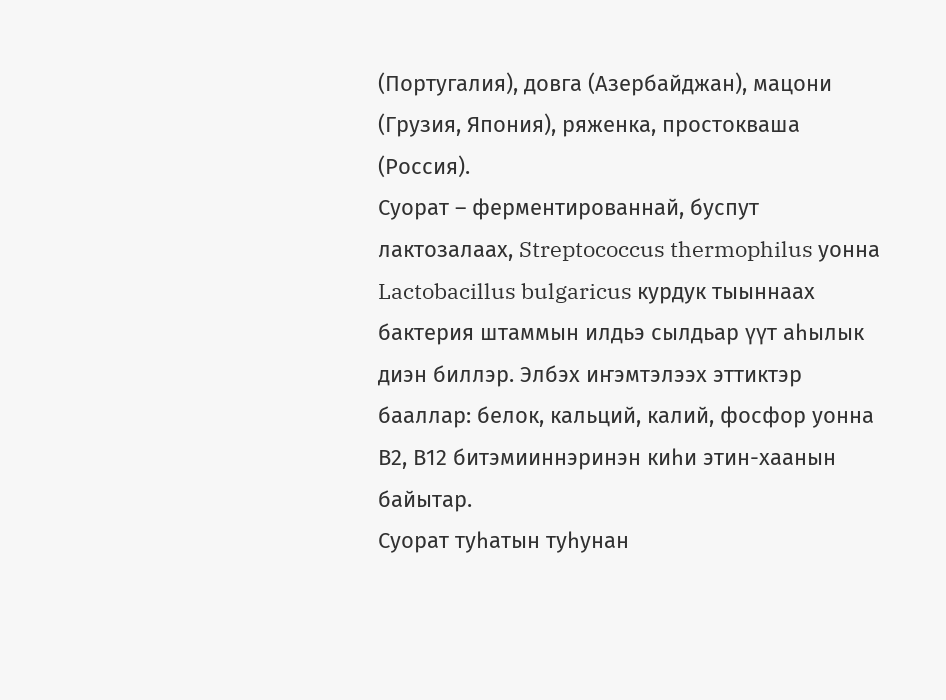(Португалия), довга (Азербайджан), мацони (Грузия, Япония), ряженка, простокваша (Россия).
Суорат – ферментированнай, буспут лактозалаах, Streptococcus thermophilus уонна Lactobacillus bulgaricus курдук тыыннаах бактерия штаммын илдьэ сылдьар үүт аһылык диэн биллэр. Элбэх иҥэмтэлээх эттиктэр бааллар: белок, кальций, калий, фосфор уонна В2, В12 битэмииннэринэн киһи этин-хаанын байытар.
Суорат туһатын туһунан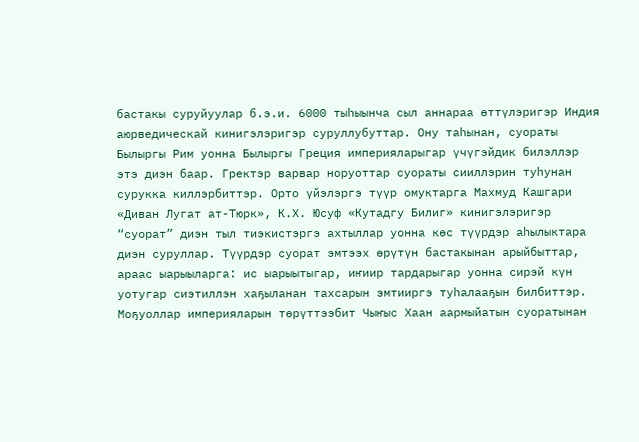бастакы суруйуулар б.э.и. 6000 тыһыынча сыл аннараа өттүлэригэр Индия аюрведическай кинигэлэригэр суруллубуттар. Ону таһынан, суораты Былыргы Рим уонна Былыргы Греция империяларыгар үчүгэйдик билэллэр этэ диэн баар. Гректэр варвар норуоттар суораты сииллэрин туһунан сурукка киллэрбиттэр. Орто үйэлэргэ түүр омуктарга Махмуд Кашгари «Диван Лугат ат-Тюрк», К.Х. Юсуф «Кутадгу Билиг» кинигэлэригэр “суорат” диэн тыл тиэкистэргэ ахтыллар уонна көс түүрдэр аһылыктара диэн суруллар. Түүрдэр суорат эмтээх өрүтүн бастакынан арыйбыттар, араас ыарыыларга: ис ыарыытыгар, иҥиир тардарыгар уонна сирэй күн уотугар сиэтиллэн хаҕыланан тахсарын эмтииргэ туһалааҕын билбиттэр.
Моҕуоллар империяларын төрүттээбит Чыҥыс Хаан аармыйатын суоратынан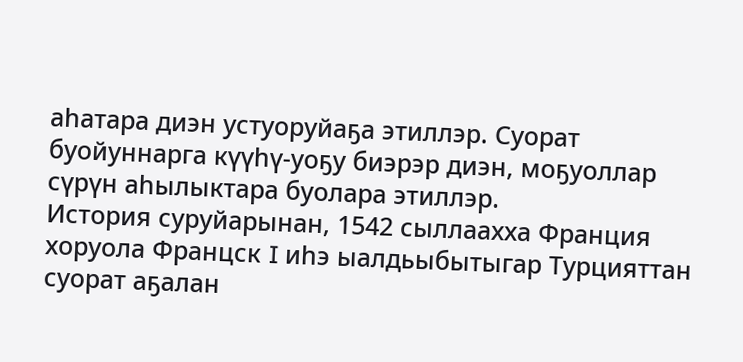аһатара диэн устуоруйаҕа этиллэр. Суорат буойуннарга күүһү-уоҕу биэрэр диэн, моҕуоллар сүрүн аһылыктара буолара этиллэр.
История суруйарынан, 1542 сыллаахха Франция хоруола Францск I иһэ ыалдьыбытыгар Турцияттан суорат аҕалан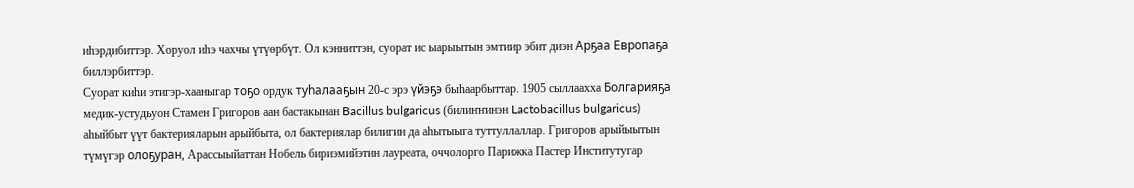иһэрдибиттэр. Хоруол иһэ чахчы үтүөрбүт. Ол кэнниттэн, суорат ис ыарыытын эмтиир эбит диэн Арҕаа Европаҕа биллэрбиттэр.
Суорат киһи этигэр-хааныгар тоҕо ордук туһалааҕын 20-с эрэ үйэҕэ быһаарбыттар. 1905 сыллаахха Болгарияҕа медик-устудьуон Стамен Григоров аан бастакынан Bacillus bulgaricus (билиҥҥинэн Lactobacillus bulgaricus) аһыйбыт үүт бактерияларын арыйбыта, ол бактериялар билигин да аһытыыга туттуллаллар. Григоров арыйыытын түмүгэр олоҕуран, Арассыыйаттан Нобель бириэмийэтин лауреата, оччолорго Парижка Пастер Институтугар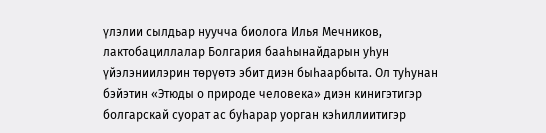үлэлии сылдьар нуучча биолога Илья Мечников, лактобациллалар Болгария бааһынайдарын уһун үйэлэниилэрин төрүөтэ эбит диэн быһаарбыта. Ол туһунан бэйэтин «Этюды о природе человека» диэн кинигэтигэр болгарскай суорат ас буһарар уорган кэһиллиитигэр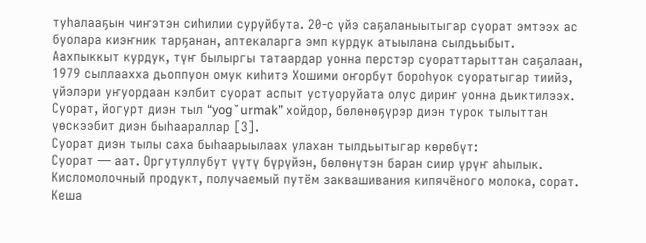туһалааҕын чиҥэтэн сиһилии суруйбута. 20-с үйэ саҕаланыытыгар суорат эмтээх ас буолара киэҥник тарҕанан, аптекаларга эмп курдук атыылана сылдьыбыт.
Аахпыккыт курдук, түҥ былыргы татаардар уонна перстэр суораттарыттан саҕалаан, 1979 сыллаахха дьоппуон омук киһитэ Хошими оҥорбут бороһуок суоратыгар тиийэ, үйэлэри уҥуордаан кэлбит суорат аспыт устуоруйата олус дириҥ уонна дьиктилээх.
Суорат, йогурт диэн тыл “yog˘urmak” хойдор, бөлөнөҕүрэр диэн турок тылыттан үөскээбит диэн быһаараллар [3].
Суорат диэн тылы саха быһаарыылаах улахан тылдьытыгар көрөбүт:
Суорат — аат. Оргутуллубут үүтү бүрүйэн, бөлөнүтэн баран сиир үрүҥ аһылык. Кисломолочный продукт, получаемый путём заквашивания кипячёного молока, сорат. Кеша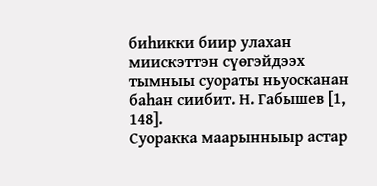биhикки биир улахан миискэттэн сүөгэйдээх тымныы суораты ньуосканан баhан сиибит. Н. Габышев [1, 148].
Суоракка маарынныыр астар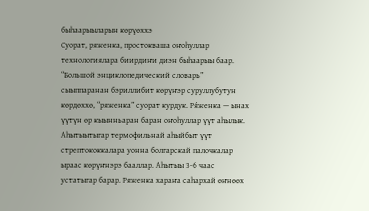быһаарыыларын көрүөххэ
Суорат, ряженка, простокваша оҥоһуллар технологиялара биирдиҥи диэн быһаарыы баар.
“Большой энциклопедический словарь” сыыппаранан бэриллибит көрүҥэр суруллубутун көрдөххө, “ряженка” суорат курдук. Ря́женка — ынах үүтүн өр кыынньаран баран оҥоһуллар үүт аһылык. Аһытыытыгар термофильнай аһыйбыт үүт стрептококкалара уонна болгарскай палочкалар ыраас көрүҥнэрэ бааллар. Аһытыы 3-6 чаас устатыгар барар. Ряженка хараҥа саһархай өҥнөөх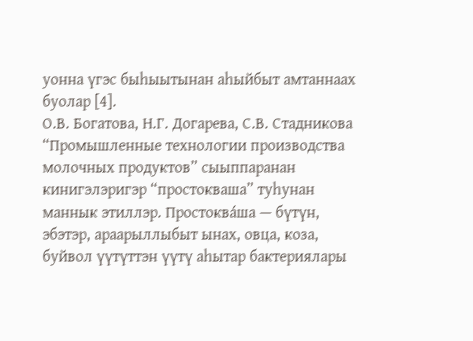уонна үгэс быһыытынан аһыйбыт амтаннаах буолар [4].
О.В. Богатова, Н.Г. Догарева, С.В. Стадникова “Промышленные технологии производства молочных продуктов” сыыппаранан кинигэлэригэр “простокваша” туһунан маннык этиллэр. Простоква́ша — бүтүн, эбэтэр, араарыллыбыт ынах, овца, коза, буйвол үүтүттэн үүтү аһытар бактериялары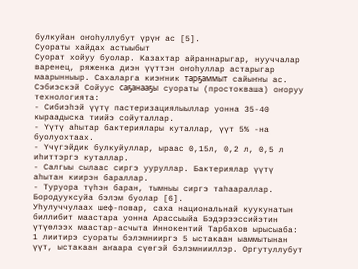булкуйан оҥоһуллубут үрүҥ ас [5].
Суораты хайдах астыыбыт
Суорат хойуу буолар. Казахтар айраннарыгар, нууччалар варенец, ряженка диэн үүттэн оҥоһуллар астарыгар маарынныыр. Сахаларга киэҥник тарҕаммыт сайыҥҥы ас.
Сэбиэскэй Сойуус саҕанааҕы суораты (простокваша) оҥоруу технологията:
- Сибиэһэй үүтү пастеризациялыыллар уонна 35-40 кыраадыска тиийэ сойуталлар.
- Үүтү аһытар бактериялары куталлар, үүт 5% -на буолуохтаах.
- Үчүгэйдик булкуйуллар, ыраас 0,15л, 0,2 л, 0,5 л иһиттэргэ куталлар.
- Салгыы сылаас сиргэ ууруллар. Бактериялар үүтү аһытан киирэн бараллар.
- Туруора түһэн баран, тымныы сиргэ таһаараллар. Бородууксуйа бэлэм буолар [6].
Уһулуччулаах шеф-повар, саха национальнай куукунатын биллибит маастара уонна Арассыыйа Бэдэрээссийэтин үтүөлээх маастар-асчыта Иннокентий Тарбахов ырысыаба:
1 лиитирэ суораты бэлэмнииргэ 5 ыстакаан ыаммытынан үүт, ыстакаан аҥаара сүөгэй бэлэмнииллэр. Оргутуллубут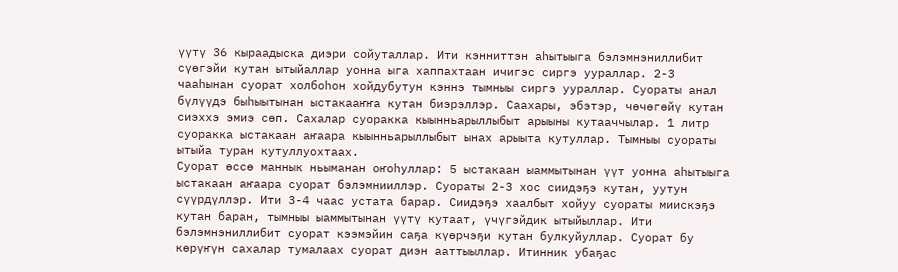үүтү 36 кыраадыска диэри сойуталлар. Ити кэнниттэн аһытыыга бэлэмнэниллибит сүөгэйи кутан ытыйаллар уонна ыга хаппахтаан ичигэс сиргэ уураллар. 2-3 чааһынан суорат холбоһон хойдубутун кэннэ тымныы сиргэ уураллар. Суораты анал бүлүүдэ быһыытынан ыстакааҥҥа кутан биэрэллэр. Саахары, эбэтэр, чөчөгөйү кутан сиэххэ эмиэ сөп. Сахалар суоракка кыынньарыллыбыт арыыны кутааччылар. 1 литр суоракка ыстакаан аҥаара кыынньарыллыбыт ынах арыыта кутуллар. Тымныы суораты ытыйа туран кутуллуохтаах.
Суорат өссө маннык ньыманан оҥоһуллар: 5 ыстакаан ыаммытынан үүт уонна аһытыыга ыстакаан аҥаара суорат бэлэмнииллэр. Суораты 2-3 хос сиидэҕэ кутан, уутун сүүрдүллэр. Ити 3-4 чаас устата барар. Сиидэҕэ хаалбыт хойуу суораты миискэҕэ кутан баран, тымныы ыаммытынан үүтү кутаат, үчүгэйдик ытыйыллар. Ити бэлэмнэниллибит суорат кээмэйин саҕа күөрчэҕи кутан булкуйуллар. Суорат бу көрүҥүн сахалар тумалаах суорат диэн ааттыыллар. Итинник убаҕас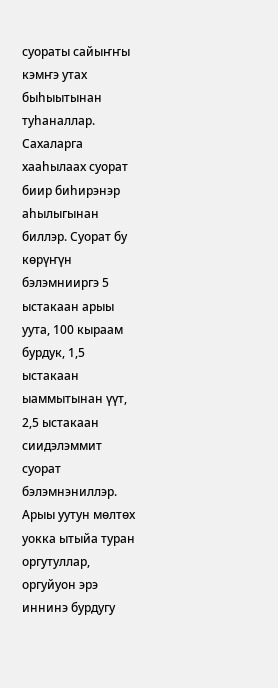суораты сайыҥҥы кэмҥэ утах быһыытынан туһаналлар.
Сахаларга хааһылаах суорат биир биһирэнэр аһылыгынан биллэр. Суорат бу көрүҥүн бэлэмнииргэ 5 ыстакаан арыы уута, 100 кыраам бурдук, 1,5 ыстакаан ыаммытынан үүт, 2,5 ыстакаан сиидэлэммит суорат бэлэмнэниллэр. Арыы уутун мөлтөх уокка ытыйа туран оргутуллар, оргуйуон эрэ иннинэ бурдугу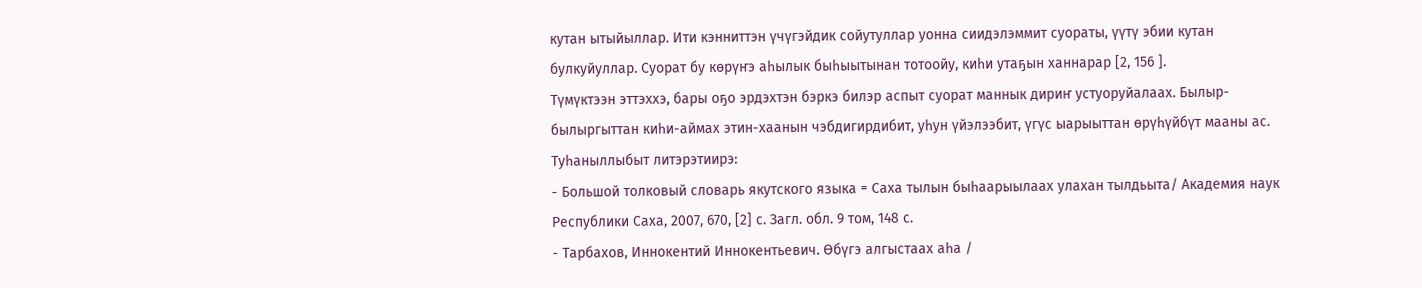кутан ытыйыллар. Ити кэнниттэн үчүгэйдик сойутуллар уонна сиидэлэммит суораты, үүтү эбии кутан булкуйуллар. Суорат бу көрүҥэ аһылык быһыытынан тотоойу, киһи утаҕын ханнарар [2, 156 ].
Түмүктээн эттэххэ, бары оҕо эрдэхтэн бэркэ билэр аспыт суорат маннык дириҥ устуоруйалаах. Былыр-былыргыттан киһи-аймах этин-хаанын чэбдигирдибит, уһун үйэлээбит, үгүс ыарыыттан өрүһүйбүт мааны ас.
Туһаныллыбыт литэрэтиирэ:
- Большой толковый словарь якутского языка = Саха тылын быһаарыылаах улахан тылдьыта/ Академия наук Республики Саха, 2007, 670, [2] с. Загл. обл. 9 том, 148 с.
- Тарбахов, Иннокентий Иннокентьевич. Өбүгэ алгыстаах аһа /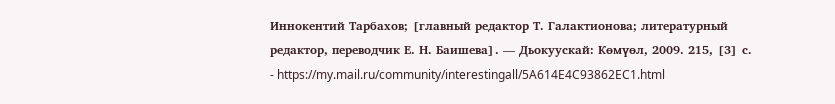Иннокентий Тарбахов; [главный редактор Т. Галактионова; литературный редактор, переводчик Е. Н. Баишева]. — Дьокуускай: Көмүөл, 2009. 215, [3] с.
- https://my.mail.ru/community/interestingall/5A614E4C93862EC1.html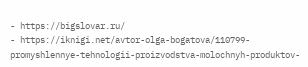- https://bigslovar.ru/
- https://iknigi.net/avtor-olga-bogatova/110799-promyshlennye-tehnologii-proizvodstva-molochnyh-produktov-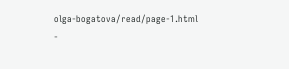olga-bogatova/read/page-1.html
-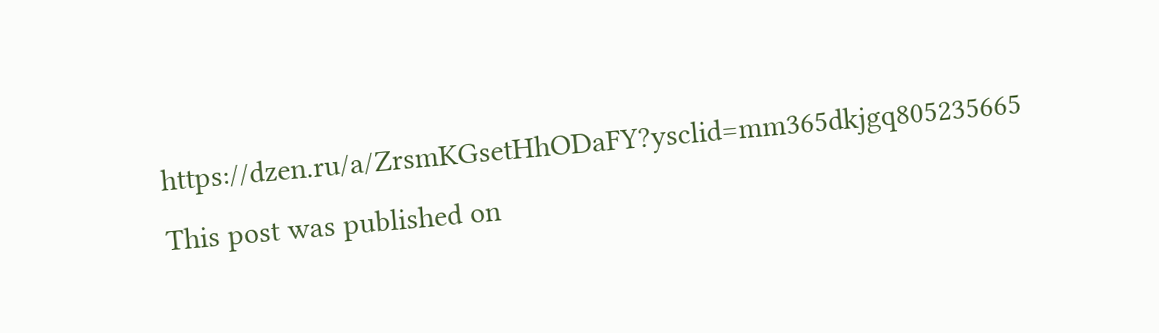https://dzen.ru/a/ZrsmKGsetHhODaFY?ysclid=mm365dkjgq805235665
This post was published on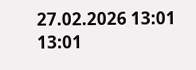27.02.2026 13:01 13:01